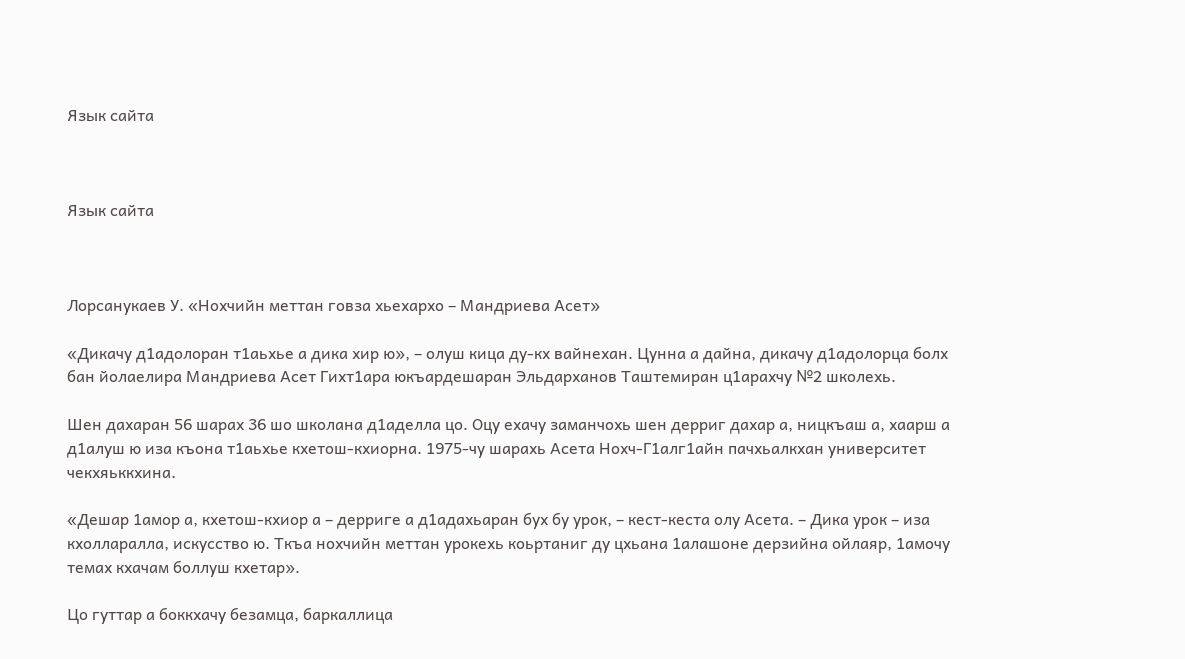Язык сайта



Язык сайта



Лорсанукаев У. «Нохчийн меттан говза хьехархо – Мандриева Асет»

«Дикачу д1адолоран т1аьхье а дика хир ю», – олуш кица ду-кх вайнехан. Цунна а дайна, дикачу д1адолорца болх бан йолаелира Мандриева Асет Гихт1ара юкъардешаран Эльдарханов Таштемиран ц1арахчу №2 школехь.

Шен дахаран 56 шарах 36 шо школана д1аделла цо. Оцу ехачу заманчохь шен дерриг дахар а, ницкъаш а, хаарш а д1алуш ю иза къона т1аьхье кхетош-кхиорна. 1975-чу шарахь Асета Нохч-Г1алг1айн пачхьалкхан университет чекхяьккхина.

«Дешар 1амор а, кхетош-кхиор а – дерриге а д1адахьаран бух бу урок, – кест-кеста олу Асета. – Дика урок – иза кхолларалла, искусство ю. Ткъа нохчийн меттан урокехь коьртаниг ду цхьана 1алашоне дерзийна ойлаяр, 1амочу темах кхачам боллуш кхетар».

Цо гуттар а боккхачу безамца, баркаллица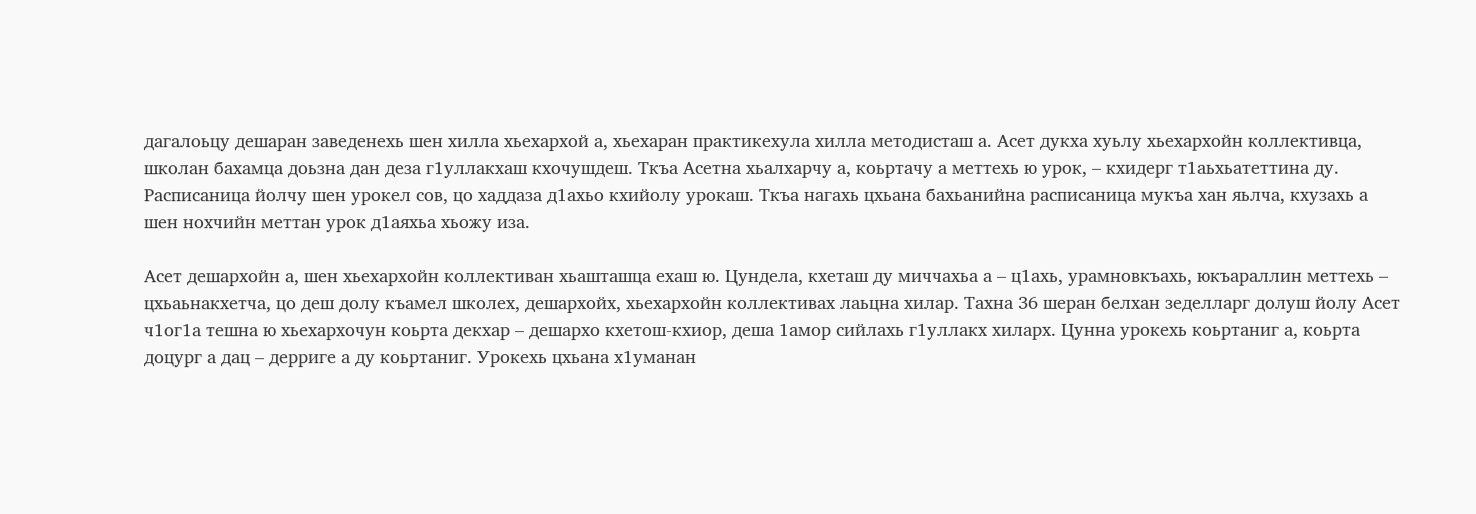дагалоьцу дешаран заведенехь шен хилла хьехархой а, хьехаран практикехула хилла методисташ а. Асет дукха хуьлу хьехархойн коллективца, школан бахамца доьзна дан деза г1уллакхаш кхочушдеш. Ткъа Асетна хьалхарчу а, коьртачу а меттехь ю урок, – кхидерг т1аьхьатеттина ду. Расписаница йолчу шен урокел сов, цо хаддаза д1ахьо кхийолу урокаш. Ткъа нагахь цхьана бахьанийна расписаница мукъа хан яьлча, кхузахь а шен нохчийн меттан урок д1аяхьа хьожу иза.

Асет дешархойн а, шен хьехархойн коллективан хьашташца ехаш ю. Цундела, кхеташ ду миччахьа а – ц1ахь, урамновкъахь, юкъараллин меттехь – цхьаьнакхетча, цо деш долу къамел школех, дешархойх, хьехархойн коллективах лаьцна хилар. Тахна 36 шеран белхан зеделларг долуш йолу Асет ч1ог1а тешна ю хьехархочун коьрта декхар – дешархо кхетош-кхиор, деша 1амор сийлахь г1уллакх хиларх. Цунна урокехь коьртаниг а, коьрта доцург а дац – дерриге а ду коьртаниг. Урокехь цхьана х1уманан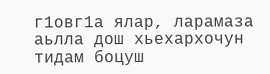г1овг1а ялар, ларамаза аьлла дош хьехархочун тидам боцуш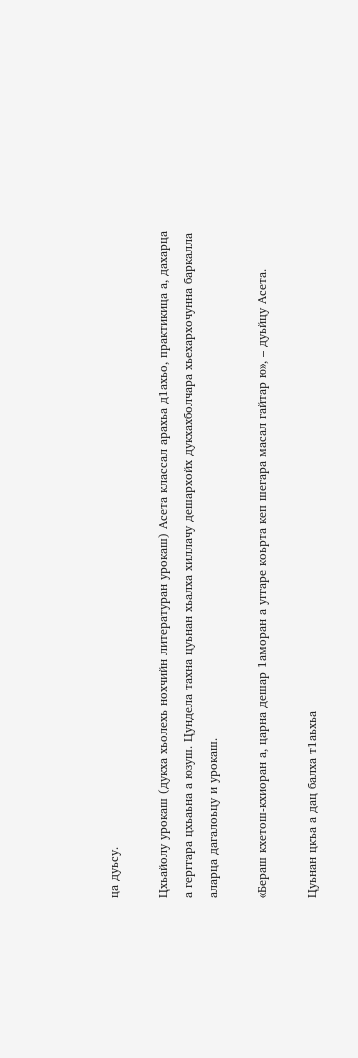ца дуьсу.

Цхьайолу урокаш (дукха хьолехь нохчийн литературан урокаш) Асета классал арахьа д1ахьо, практикица а, дахарца а герггара цхьаьна а юзуш. Цундела тахна цуьнан хьалха хиллачу дешархойх дукхахболчара хьехархочунна баркалла аларца дагалоьцу и урокаш.

«Бераш кхетош-кхиоран а, царна дешар 1аморан а уггаре коьрта кеп шегара масал гайтар ю», – дуьйцу Асета.

Цуьнан цкъа а дац балха т1аьхьа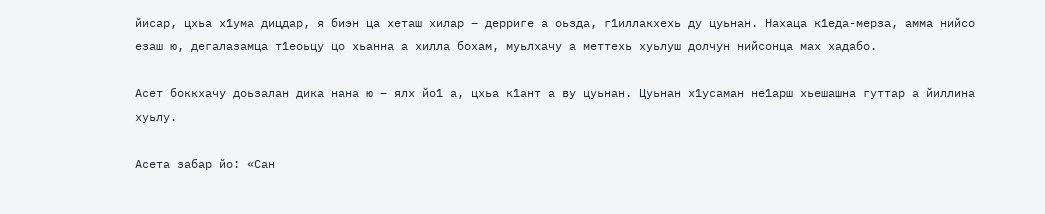йисар, цхьа х1ума дицдар, я биэн ца хеташ хилар – дерриге а оьзда, г1иллакхехь ду цуьнан. Нахаца к1еда-мерза, амма нийсо езаш ю, дегалазамца т1еоьцу цо хьанна а хилла бохам, муьлхачу а меттехь хуьлуш долчун нийсонца мах хадабо.

Асет боккхачу доьзалан дика нана ю – ялх йо1 а, цхьа к1ант а ву цуьнан. Цуьнан х1усаман не1арш хьешашна гуттар а йиллина хуьлу.

Асета забар йо: «Сан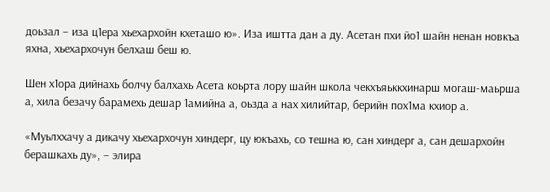доьзал – иза ц1ера хьехархойн кхеташо ю». Иза иштта дан а ду. Асетан пхи йо1 шайн ненан новкъа яхна, хьехархочун белхаш беш ю.

Шен х1ора дийнахь болчу балхахь Асета коьрта лору шайн школа чекхъяьккхинарш могаш-маьрша а, хила безачу барамехь дешар 1амийна а, оьзда а нах хилийтар, берийн пох1ма кхиор а.

«Муьлххачу а дикачу хьехархочун хиндерг, цу юкъахь, со тешна ю, сан хиндерг а, сан дешархойн берашкахь ду», – элира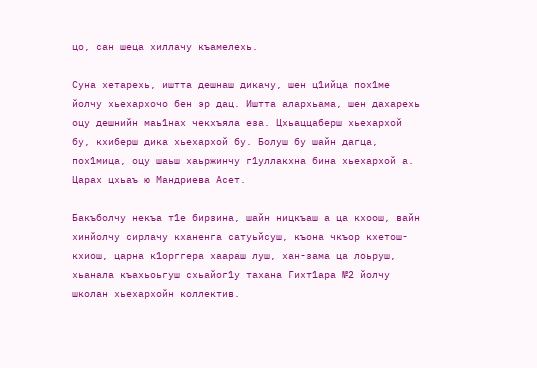цо, сан шеца хиллачу къамелехь.

Суна хетарехь, иштта дешнаш дикачу, шен ц1ийца пох1ме йолчу хьехархочо бен эр дац. Иштта алархьама, шен дахарехь оцу дешнийн маь1нах чекхъяла еза. Цхьаццаберш хьехархой бу, кхиберш дика хьехархой бу. Болуш бу шайн дагца, пох1мица, оцу шаьш хаьржинчу г1уллакхна бина хьехархой а. Царах цхьаъ ю Мандриева Асет.

Бакъболчу некъа т1е бирзина, шайн ницкъаш а ца кхоош, вайн хинйолчу сирлачу кханенга сатуьйсуш, къона чкъор кхетош-кхиош, царна к1орггера хаараш луш, хан-зама ца лоьруш, хьанала къахьоьгуш схьайог1у тахана Гихт1ара №2 йолчу школан хьехархойн коллектив.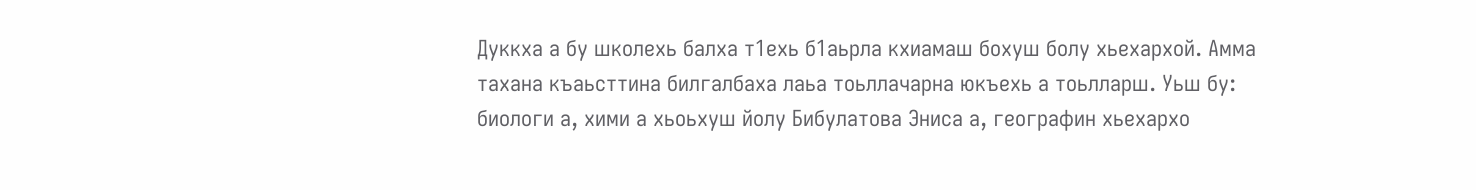Дуккха а бу школехь балха т1ехь б1аьрла кхиамаш бохуш болу хьехархой. Амма тахана къаьсттина билгалбаха лаьа тоьллачарна юкъехь а тоьлларш. Уьш бу: биологи а, хими а хьоьхуш йолу Бибулатова Эниса а, географин хьехархо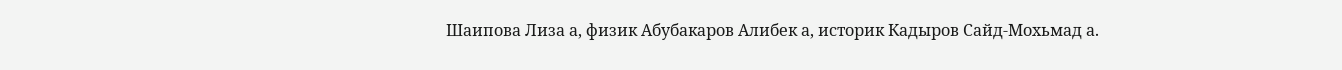Шаипова Лиза а, физик Абубакаров Алибек а, историк Кадыров Сайд-Мохьмад а.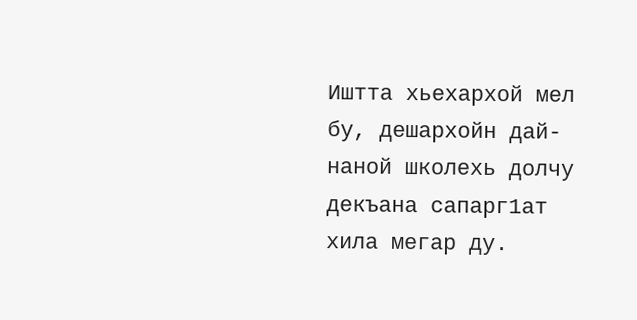Иштта хьехархой мел бу, дешархойн дай-наной школехь долчу декъана сапарг1ат хила мегар ду.